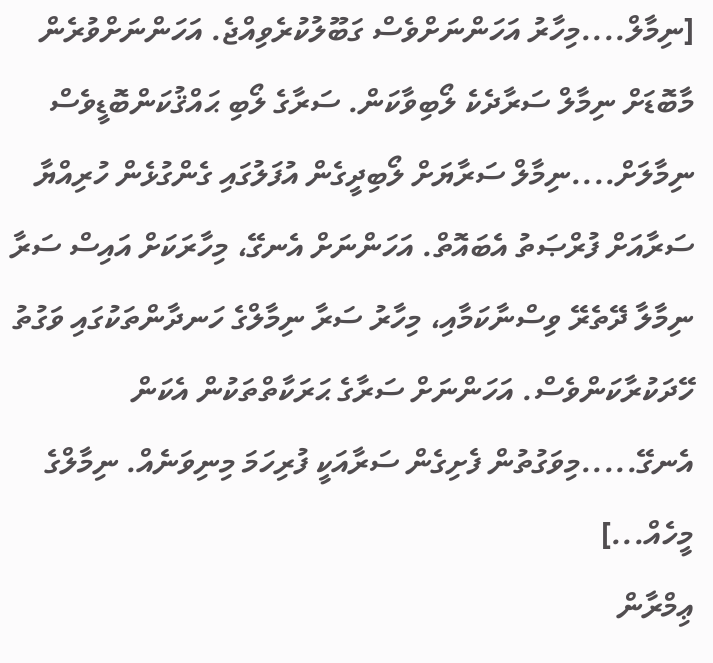[ނިމާލް....މިހާރު އަހަންނަށްވެސް ގަބޫލުކުރެވިއްޖެ. އަހަންނަށްވުރެން މާބޮޑަށް ނިމާލް ސަރާދެކެ ލޯބިވާކަން. ސަރާގެ ލޯބި ޙައްޤުކަންބޮޑީވެސް ނިމާލަށް....ނިމާލް ސަރާޔަށް ލޯބިދީގެން އުފަލުގައި ގެންގުޅެން ހުރިއްޔާ ސަރާއަށް ފުރްޞަތު އެބައޮތް. އަހަންނަށް އެނގޭ، މިހާރަކަށް އައިސް ސަރާ ނިމާލާ ދޭތެރޭ ވިސްނާކަމާއި، މިހާރު ސަރާ ނިމާލްގެ ހަނދާންތަކުގައި ވަގުތު ހޭދަކުރާކަންވެސް. އަހަންނަށް ސަރާގެ ޙަރަކާތްތަކުން އެކަން އެނގޭ.....މިވަގުތުން ފެށިގެން ސަރާއަކީ ފުރިހަމަ މިނިވަނެއް. ނިމާލްގެ މީހެއް...]
ޢިމްރާން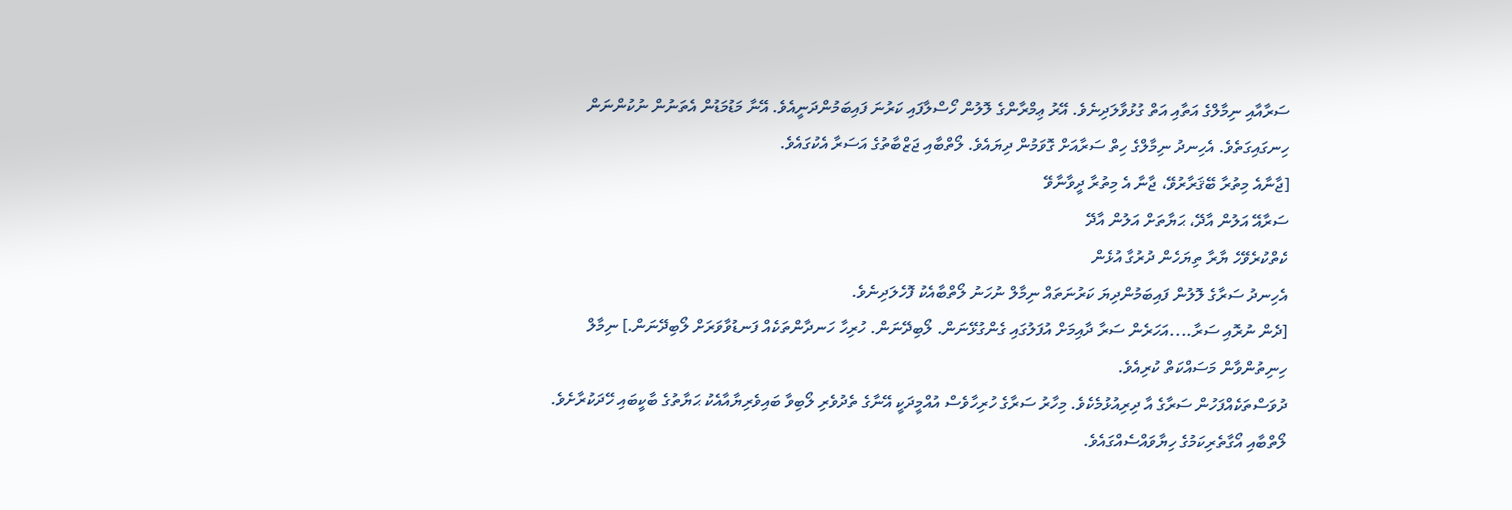ސަރާއާއި ނިމާލްގެ އަތާއި އަތް ގުޅުވާލަދިނެވެ. އޭރު ޢިމްރާންގެ ލޮލުން ހޯސްލާފައި ކަރުނަ ފައިބަމުންދަނީއެވެ. އޭނާ މަޑުމަޑުން އެތަނުން ނުކުންނަން ހިނގައިގަތެވެ. އެހިނދު ނިމާލްގެ ހިތް ސަރާއަށް ގޮވަމުން ދިޔައެވެ. ލޯތްބާއި ޖަޒްބާތުގެ އަސަރާ އެކުގައެވެ.
[ޖާނާއެ މިތުރާ ބޭޤަރާރުވޭ، ޖާނާ އެ މިތުރާ ދީވާނާވޭ
ސަރާއޭ އަލުން އާދޭ، ޙަޔާތަށް އަލުން އާދޭ
ކެތްކުރެވޭހެ ޔާރާ ތިޔަހެން ދުރުގާ އުޅެން
އެހިނދު ސަރާގެ ލޮލުން ފައިބަމުންދިޔަ ކަރުނަތައް ނިމާލް ނުހަނު ލޯތްބާއެކު ފޮހެލަދިނެވެ.
[ދެން ނުރޮއި ސަރާ....އަހަރެން ސަރާ ދާއިމަށް އުފަލުގައި ގެންގުޅޭނަން. ލޯބިދޭނަން. ހުރިހާ ހަނދާންތަކެއް ފަނޑުވާވަރަށް ލޯބިދޭނަން.] ނިމާލް ހިނިތުންވާން މަސައްކަތް ކުރިއެވެ.
ދުވަސްތަކެއްފަހުން ސަރާގެ އާ ދިރިއުޅުމެކެވެ. މިހާރު ސަރާގެ ހުރިހާވެސް އުއްމީދަކީ އޭނާގެ ތެދުވެރި ލޯބިވާ ބައިވެރިޔާއާއެކު ޙަޔާތުގެ ބާކީބައި ހޭދަކުރާށެވެ. ލޯތްބާއި އޯގާތެރިކަމުގެ ހިޔާވައްސެއްގައެވެ.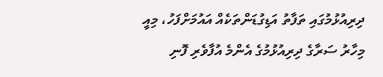ދިރިއުޅުމުގައި ތަފާތު އަޑިގުޑަންތަކެއް އައުމަށްފަހު، މިއީ މިހާރު ސަރާގެ ދިރިއުޅުމުގެ އެންމެ އުފާވެރި ފޮނި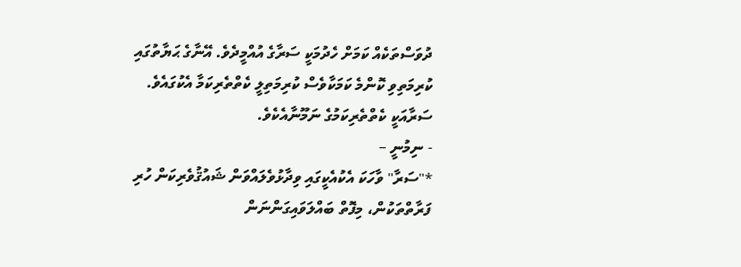ދުވަސްތަކެއް ކަމަށް ހެދުމަކީ ސަރާގެ އުއްމީދެވެ. އޭނާގެ ޙަޔާތުގައި ކުރިމަތިވި ކޮންމެ ކަމަކާވެސް ކުރިމަތިލީ ކެތްތެރިކަމާ އެކުގައެވެ. ސަރާއަކީ ކެތްތެރިކަމުގެ ނަމޫނާއެކެވެ.
- ނިމުނީ –
*"ސަރާ" ވާހަކަ އެކުއެކީގައި ވިދާޅުވެލައްވަން ޝައުޤުވެރިކަން ހުރި ފަރާތްތަކުން، މިފޮތް ބައްލަވައިގަންނަން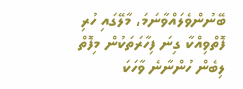ބޭނުންވެލައްވާނަމަ، މާލޭގައި ހުރި ފޮތްވިއްކާ ގިނަ ފިހާރަތަކުން މިފޮތް ލިބެން ހުންނާނެ ވާހަކަ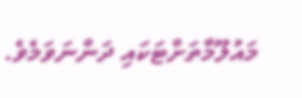މައުލޫމާތަށްޓަކައި ދަންނަވަމެވެ.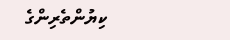ކިޔުންތެރިންގެ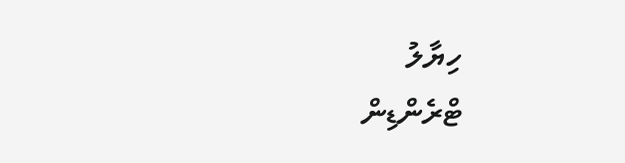ހިޔާލު
ޓްރެންޑިން